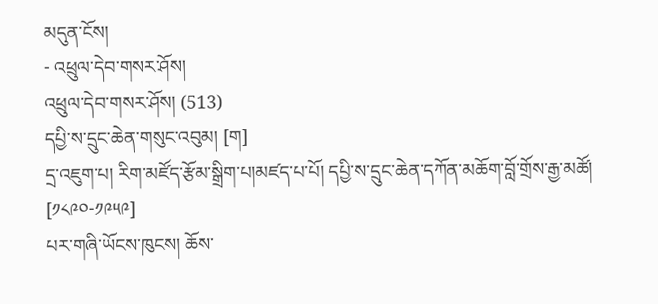མདུན་ངོས།
- འཕྲུལ་དེབ་གསར་ཤོས།
འཕྲུལ་དེབ་གསར་ཤོས། (513)
དཔྱི་ས་དྲུང་ཆེན་གསུང་འབུམ། [ག]
དྲ་འཇུག་པ། རིག་མཛོད་རྩོམ་སྒྲིག་པ།མཛད་པ་པོ། དཔྱི་ས་དྲུང་ཆེན་དཀོན་མཆོག་བློ་གྲོས་རྒྱ་མཚོ། [༡༨༩༠-༡༩༥༩]
པར་གཞི་ཡོངས་ཁུངས། ཆོས་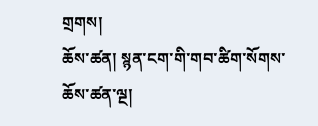གྲགས།
ཆོས་ཚན། སྙན་ངག་གི་གབ་ཚིག་སོགས་ཆོས་ཚན་ལྔ།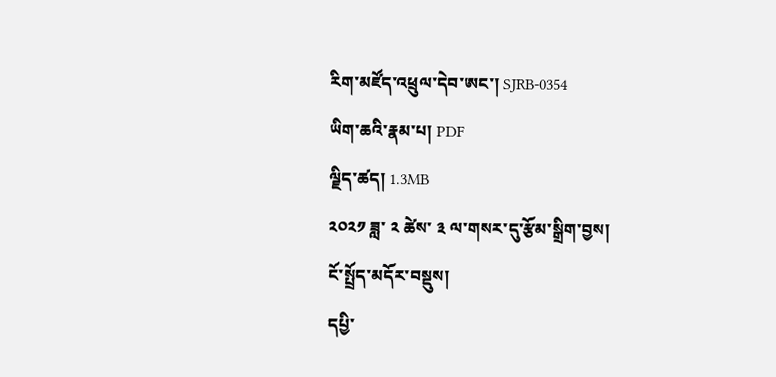རིག་མཛོད་འཕྲུལ་དེབ་ཨང་། SJRB-0354
ཡིག་ཆའི་རྣམ་པ། PDF
ལྗིད་ཚད། 1.3MB
༢༠༢༡ ཟླ་ ༢ ཚེས་ ༣ ལ་གསར་དུ་རྩོམ་སྒྲིག་བྱས།
ངོ་སྤྲོད་མདོར་བསྡུས།
དཔྱི་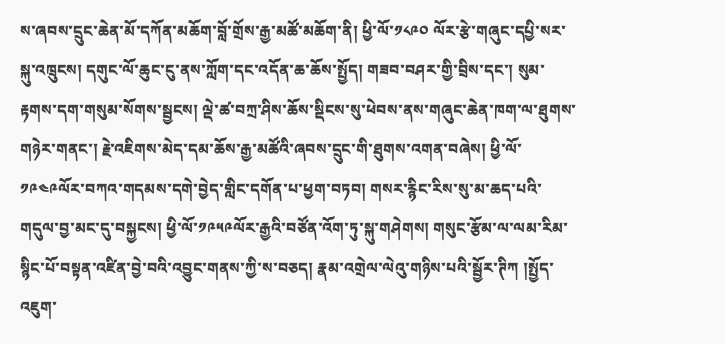ས་ཞབས་དྲུང་ཆེན་མོ་དཀོན་མཆོག་བློ་གྲོས་རྒྱ་མཚོ་མཆོག་ནི། ཕྱི་ལོ་༡༨༩༠ ལོར་རྩེ་གཞུང་དཔྱི་སར་སྐུ་འཁྲུངས། དགུང་ལོ་ཆུང་ངུ་ནས་ཀློག་དང་འདོན་ཆ་ཆོས་སྤྱོད། གཟབ་བཤར་གྱི་བྲིས་དང་། སུམ་རྟགས་དག་གསུམ་སོགས་སྦྱངས། ལྡེ་ཚ་བཀྲ་ཤིས་ཆོས་སྡིངས་སུ་ཕེབས་ནས་གཞུང་ཆེན་ཁག་ལ་ཐུགས་གཉེར་གནང་། རྗེ་འཇིགས་མེད་དམ་ཆོས་རྒྱ་མཚོའི་ཞབས་དྲུང་གི་ཐུགས་འགན་བཞེས། ཕྱི་ལོ་༡༩༤༩ལོར་བཀའ་གདམས་དགེ་བྱེད་གླིང་དགོན་པ་ཕྱག་བཏབ། གསར་རྙིང་རིས་སུ་མ་ཆད་པའི་གདུལ་བྱ་མང་དུ་བསྐྱངས། ཕྱི་ལོ་༡༩༥༩ལོར་རྒྱའི་བཙོན་འོག་ཏུ་སྐུ་གཤེགས། གསུང་རྩོམ་ལ་ལམ་རིམ་སྙིང་པོ་བསྟན་འཛིན་བྱེ་བའི་འབྱུང་གནས་ཀྱི་ས་བཅད། རྣམ་འགྲེལ་ལེའུ་གཉིས་པའི་སྦྱོར་ཊིཀ །སྤྱོད་འཇུག་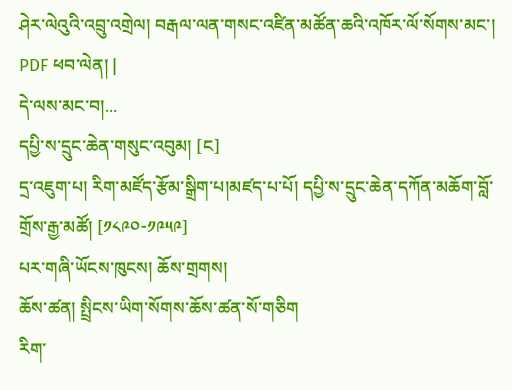ཤེར་ལེའུའི་འབྲུ་འགྲེལ། བརྒལ་ལན་གསང་འཛིན་མཚོན་ཆའི་འཁོར་ལོ་སོགས་མང་།
PDF ཕབ་ལེན། |
དེ་ལས་མང་བ།...
དཔྱི་ས་དྲུང་ཆེན་གསུང་འབུམ། [ང]
དྲ་འཇུག་པ། རིག་མཛོད་རྩོམ་སྒྲིག་པ།མཛད་པ་པོ། དཔྱི་ས་དྲུང་ཆེན་དཀོན་མཆོག་བློ་གྲོས་རྒྱ་མཚོ། [༡༨༩༠-༡༩༥༩]
པར་གཞི་ཡོངས་ཁུངས། ཆོས་གྲགས།
ཆོས་ཚན། སྤྲིངས་ཡིག་སོགས་ཆོས་ཚན་སོ་གཅིག
རིག་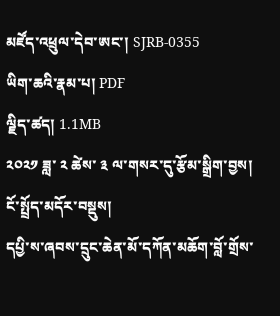མཛོད་འཕྲུལ་དེབ་ཨང་། SJRB-0355
ཡིག་ཆའི་རྣམ་པ། PDF
ལྗིད་ཚད། 1.1MB
༢༠༢༡ ཟླ་ ༢ ཚེས་ ༣ ལ་གསར་དུ་རྩོམ་སྒྲིག་བྱས།
ངོ་སྤྲོད་མདོར་བསྡུས།
དཔྱི་ས་ཞབས་དྲུང་ཆེན་མོ་དཀོན་མཆོག་བློ་གྲོས་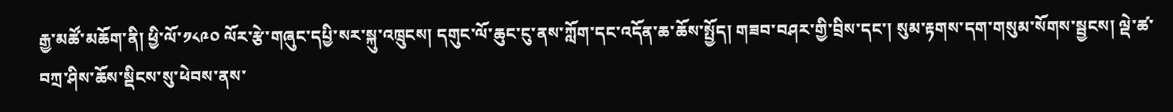རྒྱ་མཚོ་མཆོག་ནི། ཕྱི་ལོ་༡༨༩༠ ལོར་རྩེ་གཞུང་དཔྱི་སར་སྐུ་འཁྲུངས། དགུང་ལོ་ཆུང་ངུ་ནས་ཀློག་དང་འདོན་ཆ་ཆོས་སྤྱོད། གཟབ་བཤར་གྱི་བྲིས་དང་། སུམ་རྟགས་དག་གསུམ་སོགས་སྦྱངས། ལྡེ་ཚ་བཀྲ་ཤིས་ཆོས་སྡིངས་སུ་ཕེབས་ནས་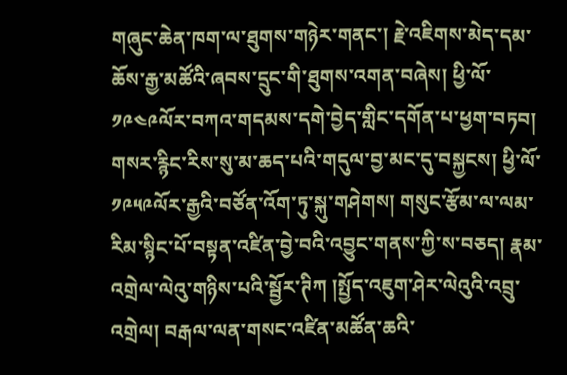གཞུང་ཆེན་ཁག་ལ་ཐུགས་གཉེར་གནང་། རྗེ་འཇིགས་མེད་དམ་ཆོས་རྒྱ་མཚོའི་ཞབས་དྲུང་གི་ཐུགས་འགན་བཞེས། ཕྱི་ལོ་༡༩༤༩ལོར་བཀའ་གདམས་དགེ་བྱེད་གླིང་དགོན་པ་ཕྱག་བཏབ། གསར་རྙིང་རིས་སུ་མ་ཆད་པའི་གདུལ་བྱ་མང་དུ་བསྐྱངས། ཕྱི་ལོ་༡༩༥༩ལོར་རྒྱའི་བཙོན་འོག་ཏུ་སྐུ་གཤེགས། གསུང་རྩོམ་ལ་ལམ་རིམ་སྙིང་པོ་བསྟན་འཛིན་བྱེ་བའི་འབྱུང་གནས་ཀྱི་ས་བཅད། རྣམ་འགྲེལ་ལེའུ་གཉིས་པའི་སྦྱོར་ཊིཀ །སྤྱོད་འཇུག་ཤེར་ལེའུའི་འབྲུ་འགྲེལ། བརྒལ་ལན་གསང་འཛིན་མཚོན་ཆའི་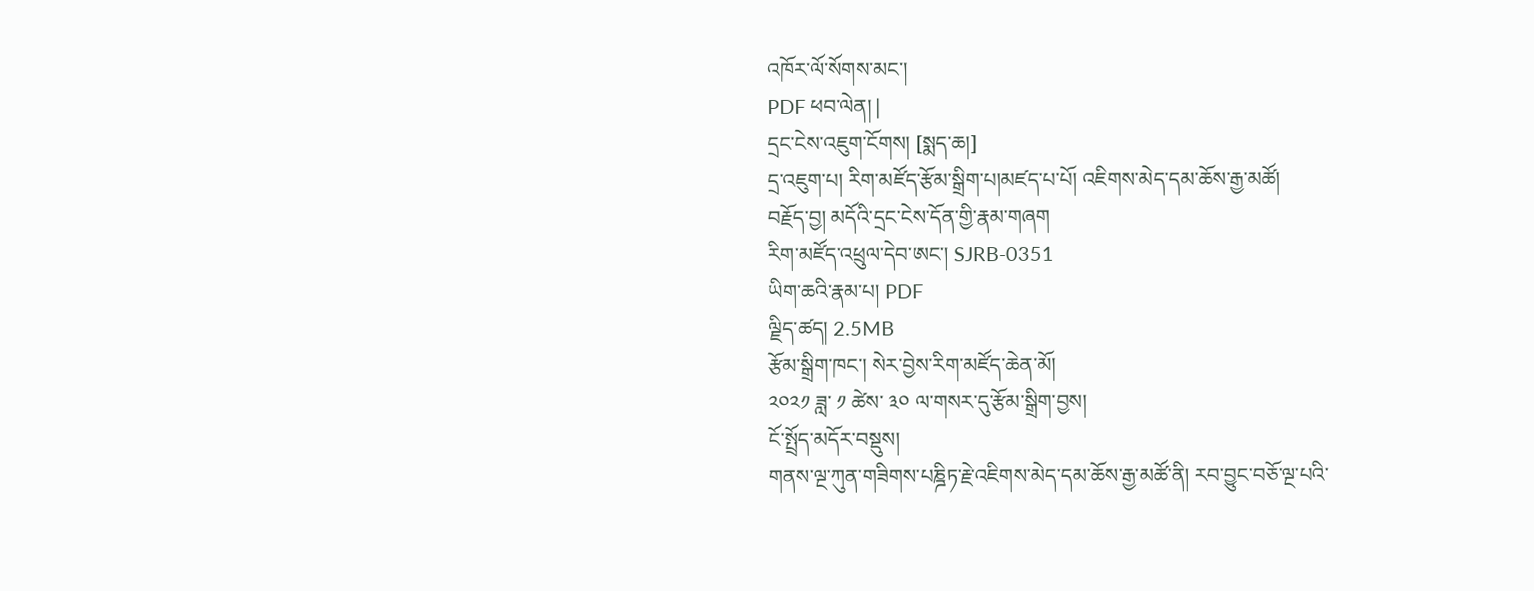འཁོར་ལོ་སོགས་མང་།
PDF ཕབ་ལེན། |
དྲང་ངེས་འཇུག་ངོགས། [སྨད་ཆ།]
དྲ་འཇུག་པ། རིག་མཛོད་རྩོམ་སྒྲིག་པ།མཛད་པ་པོ། འཇིགས་མེད་དམ་ཆོས་རྒྱ་མཚོ།
བརྗོད་བྱ། མདོའི་དྲང་ངེས་དོན་གྱི་རྣམ་གཞག
རིག་མཛོད་འཕྲུལ་དེབ་ཨང་། SJRB-0351
ཡིག་ཆའི་རྣམ་པ། PDF
ལྗིད་ཚད། 2.5MB
རྩོམ་སྒྲིག་ཁང་། སེར་བྱེས་རིག་མཛོད་ཆེན་མོ།
༢༠༢༡ ཟླ་ ༡ ཚེས་ ༣༠ ལ་གསར་དུ་རྩོམ་སྒྲིག་བྱས།
ངོ་སྤྲོད་མདོར་བསྡུས།
གནས་ལྔ་ཀུན་གཟིགས་པཎྜིཏ་རྗེ་འཇིགས་མེད་དམ་ཆོས་རྒྱ་མཚོ་ནི། རབ་བྱུང་བཅོ་ལྔ་པའི་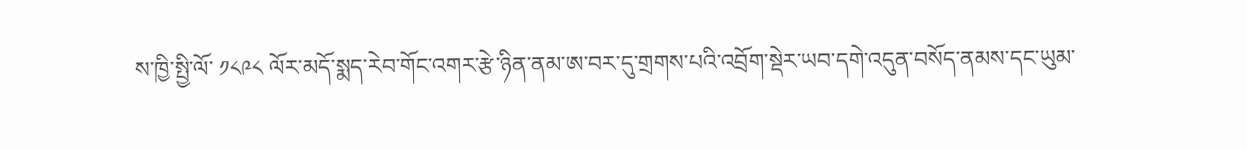ས་ཁྱི་སྤྱི་ལོ་ ༡༨༩༨ ལོར་མདོ་སྨད་རེབ་གོང་འགར་རྩེ་ཉིན་ནམ་ཨ་བར་དུ་གྲགས་པའི་འབྲོག་སྡེར་ཡབ་དགེ་འདུན་བསོད་ནམས་དང་ཡུམ་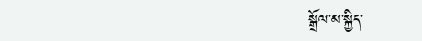སྒྲོལ་མ་སྐྱིད་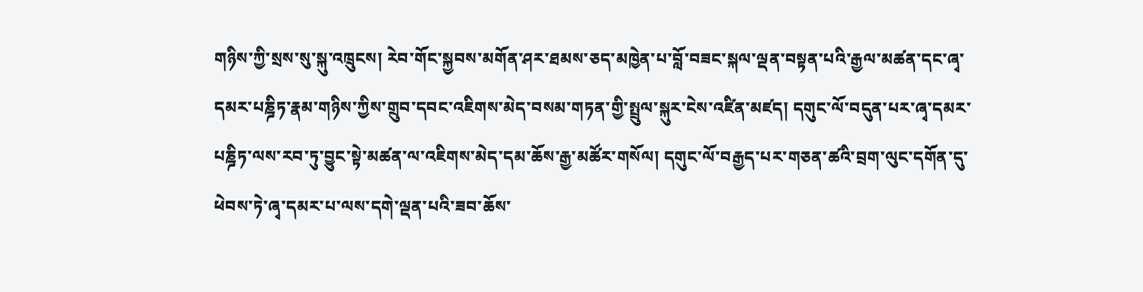གཉིས་ཀྱི་སྲས་སུ་སྐུ་འཁྲུངས། རེབ་གོང་སྐྱབས་མགོན་ཤར་ཐམས་ཅད་མཁྱེན་པ་བློ་བཟང་སྐལ་ལྡན་བསྟན་པའི་རྒྱལ་མཚན་དང་ཞྭ་དམར་པཎྜིཏ་རྣམ་གཉིས་ཀྱིས་གྲུབ་དབང་འཇིགས་མེད་བསམ་གཏན་གྱི་སྤྲུལ་སྐུར་ངེས་འཛིན་མཛད། དགུང་ལོ་བདུན་པར་ཞྭ་དམར་པཎྜིཏ་ལས་རབ་ཏུ་བྱུང་སྟེ་མཚན་ལ་འཇིགས་མེད་དམ་ཆོས་རྒྱ་མཚོར་གསོལ། དགུང་ལོ་བརྒྱད་པར་གཅན་ཚའི་བྲག་ལུང་དགོན་དུ་ཕེབས་ཏེ་ཞྭ་དམར་པ་ལས་དགེ་ལྡན་པའི་ཟབ་ཆོས་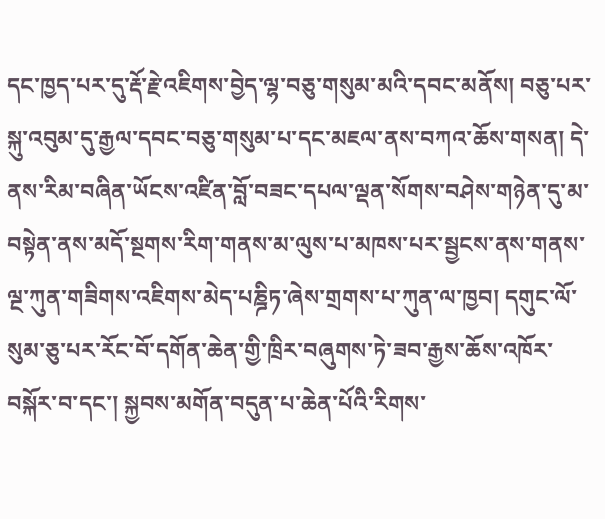དང་ཁྱད་པར་དུ་རྡོ་རྗེ་འཇིགས་བྱེད་ལྷ་བཅུ་གསུམ་མའི་དབང་མནོས། བཅུ་པར་སྐུ་འབུམ་དུ་རྒྱལ་དབང་བཅུ་གསུམ་པ་དང་མཇལ་ནས་བཀའ་ཆོས་གསན། དེ་ནས་རིམ་བཞིན་ཡོངས་འཛིན་བློ་བཟང་དཔལ་ལྡན་སོགས་བཤེས་གཉེན་དུ་མ་བསྟེན་ནས་མདོ་སྔགས་རིག་གནས་མ་ལུས་པ་མཁས་པར་སྦྱངས་ནས་གནས་ལྔ་ཀུན་གཟིགས་འཇིགས་མེད་པཎྜིཏ་ཞེས་གྲགས་པ་ཀུན་ལ་ཁྱབ། དགུང་ལོ་སུམ་ཅུ་པར་རོང་བོ་དགོན་ཆེན་གྱི་ཁྲིར་བཞུགས་ཏེ་ཟབ་རྒྱས་ཆོས་འཁོར་བསྐོར་བ་དང་། སྐྱབས་མགོན་བདུན་པ་ཆེན་པོའི་རིགས་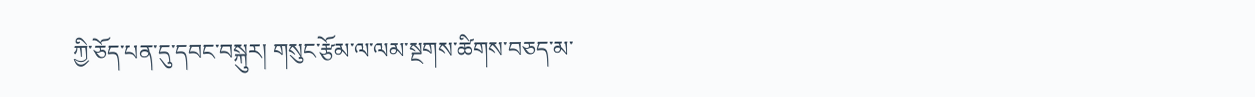ཀྱི་ཅོད་པན་དུ་དབང་བསྐུར། གསུང་རྩོམ་ལ་ལམ་སྔགས་ཚིགས་བཅད་མ་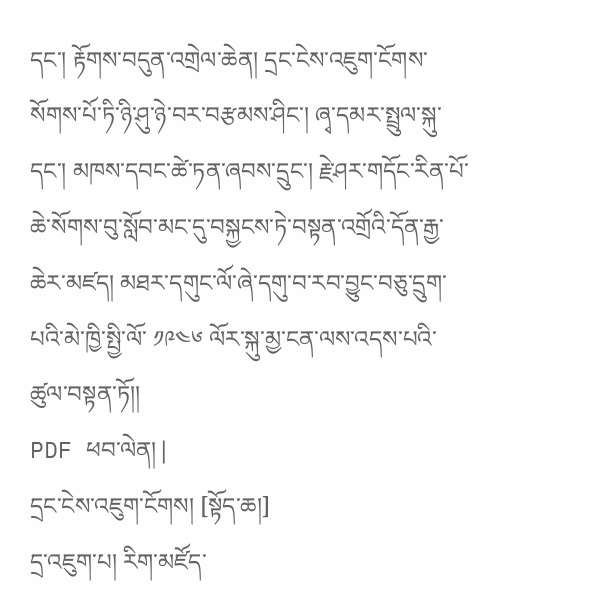དང་། རྟོགས་བདུན་འགྲེལ་ཆེན། དྲང་ངེས་འཇུག་ངོགས་སོགས་པོ་ཏི་ཉི་ཤུ་ཉེ་བར་བརྩམས་ཤིང་། ཞྭ་དམར་སྤྲུལ་སྐུ་དང་། མཁས་དབང་ཚེ་ཏན་ཞབས་དྲུང་། རྗེ་ཤར་གདོང་རིན་པོ་ཆེ་སོགས་བུ་སློབ་མང་དུ་བསྐྱངས་ཏེ་བསྟན་འགྲོའི་དོན་རྒྱ་ཆེར་མཛད། མཐར་དགུང་ལོ་ཞེ་དགུ་བ་རབ་བྱུང་བཅུ་དྲུག་པའི་མེ་ཁྱི་སྤྱི་ལོ་ ༡༩༤༦ ལོར་སྐུ་མྱ་ངན་ལས་འདས་པའི་ཚུལ་བསྟན་ཏོ།།
PDF ཕབ་ལེན། |
དྲང་ངེས་འཇུག་ངོགས། [སྟོད་ཆ།]
དྲ་འཇུག་པ། རིག་མཛོད་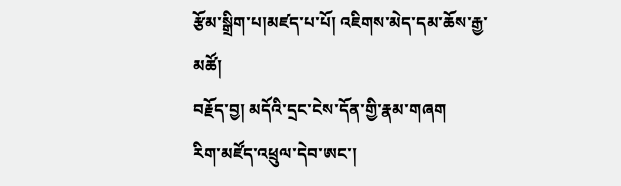རྩོམ་སྒྲིག་པ།མཛད་པ་པོ། འཇིགས་མེད་དམ་ཆོས་རྒྱ་མཚོ།
བརྗོད་བྱ། མདོའི་དྲང་ངེས་དོན་གྱི་རྣམ་གཞག
རིག་མཛོད་འཕྲུལ་དེབ་ཨང་།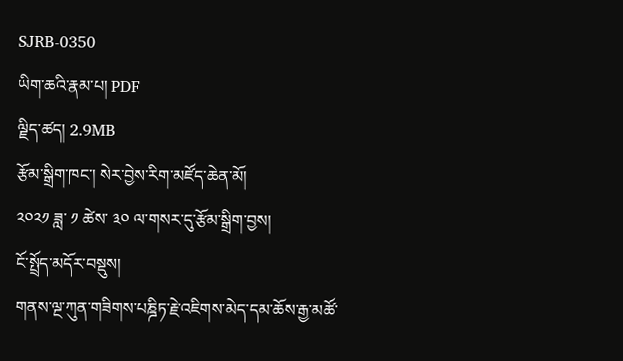SJRB-0350
ཡིག་ཆའི་རྣམ་པ། PDF
ལྗིད་ཚད། 2.9MB
རྩོམ་སྒྲིག་ཁང་། སེར་བྱེས་རིག་མཛོད་ཆེན་མོ།
༢༠༢༡ ཟླ་ ༡ ཚེས་ ༣༠ ལ་གསར་དུ་རྩོམ་སྒྲིག་བྱས།
ངོ་སྤྲོད་མདོར་བསྡུས།
གནས་ལྔ་ཀུན་གཟིགས་པཎྜིཏ་རྗེ་འཇིགས་མེད་དམ་ཆོས་རྒྱ་མཚོ་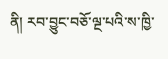ནི། རབ་བྱུང་བཅོ་ལྔ་པའི་ས་ཁྱི་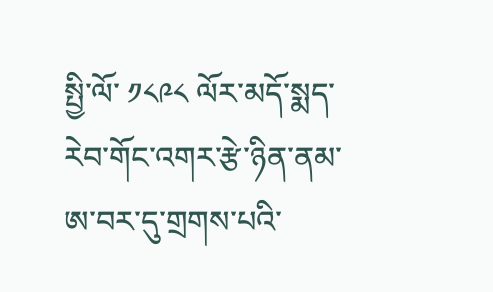སྤྱི་ལོ་ ༡༨༩༨ ལོར་མདོ་སྨད་རེབ་གོང་འགར་རྩེ་ཉིན་ནམ་ཨ་བར་དུ་གྲགས་པའི་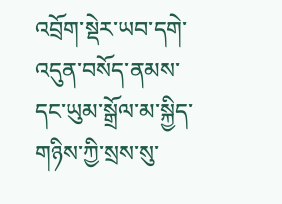འབྲོག་སྡེར་ཡབ་དགེ་འདུན་བསོད་ནམས་དང་ཡུམ་སྒྲོལ་མ་སྐྱིད་གཉིས་ཀྱི་སྲས་སུ་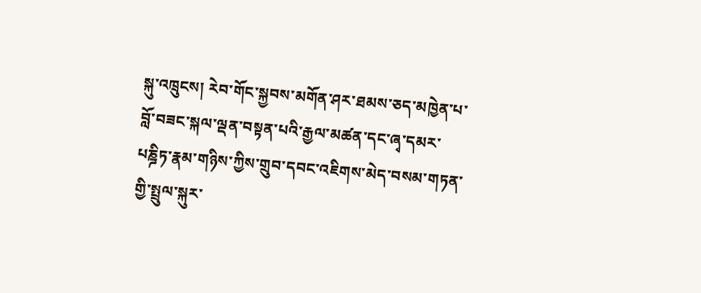སྐུ་འཁྲུངས། རེབ་གོང་སྐྱབས་མགོན་ཤར་ཐམས་ཅད་མཁྱེན་པ་བློ་བཟང་སྐལ་ལྡན་བསྟན་པའི་རྒྱལ་མཚན་དང་ཞྭ་དམར་པཎྜིཏ་རྣམ་གཉིས་ཀྱིས་གྲུབ་དབང་འཇིགས་མེད་བསམ་གཏན་གྱི་སྤྲུལ་སྐུར་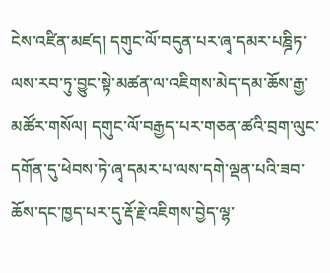ངེས་འཛིན་མཛད། དགུང་ལོ་བདུན་པར་ཞྭ་དམར་པཎྜིཏ་ལས་རབ་ཏུ་བྱུང་སྟེ་མཚན་ལ་འཇིགས་མེད་དམ་ཆོས་རྒྱ་མཚོར་གསོལ། དགུང་ལོ་བརྒྱད་པར་གཅན་ཚའི་བྲག་ལུང་དགོན་དུ་ཕེབས་ཏེ་ཞྭ་དམར་པ་ལས་དགེ་ལྡན་པའི་ཟབ་ཆོས་དང་ཁྱད་པར་དུ་རྡོ་རྗེ་འཇིགས་བྱེད་ལྷ་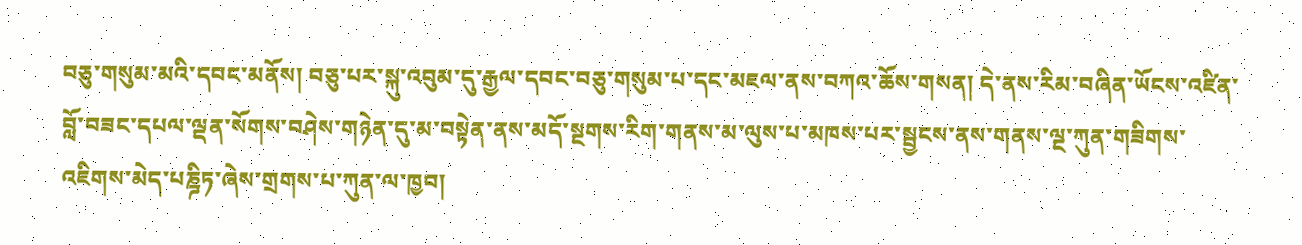བཅུ་གསུམ་མའི་དབང་མནོས། བཅུ་པར་སྐུ་འབུམ་དུ་རྒྱལ་དབང་བཅུ་གསུམ་པ་དང་མཇལ་ནས་བཀའ་ཆོས་གསན། དེ་ནས་རིམ་བཞིན་ཡོངས་འཛིན་བློ་བཟང་དཔལ་ལྡན་སོགས་བཤེས་གཉེན་དུ་མ་བསྟེན་ནས་མདོ་སྔགས་རིག་གནས་མ་ལུས་པ་མཁས་པར་སྦྱངས་ནས་གནས་ལྔ་ཀུན་གཟིགས་འཇིགས་མེད་པཎྜིཏ་ཞེས་གྲགས་པ་ཀུན་ལ་ཁྱབ།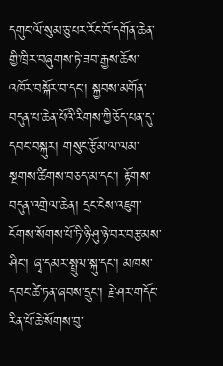དགུང་ལོ་སུམ་ཅུ་པར་རོང་བོ་དགོན་ཆེན་གྱི་ཁྲིར་བཞུགས་ཏེ་ཟབ་རྒྱས་ཆོས་འཁོར་བསྐོར་བ་དང་། སྐྱབས་མགོན་བདུན་པ་ཆེན་པོའི་རིགས་ཀྱི་ཅོད་པན་དུ་དབང་བསྐུར། གསུང་རྩོམ་ལ་ལམ་སྔགས་ཚིགས་བཅད་མ་དང་། རྟོགས་བདུན་འགྲེལ་ཆེན། དྲང་ངེས་འཇུག་ངོགས་སོགས་པོ་ཏི་ཉི་ཤུ་ཉེ་བར་བརྩམས་ཤིང་། ཞྭ་དམར་སྤྲུལ་སྐུ་དང་། མཁས་དབང་ཚེ་ཏན་ཞབས་དྲུང་། རྗེ་ཤར་གདོང་རིན་པོ་ཆེ་སོགས་བུ་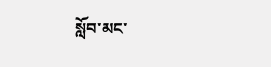སློབ་མང་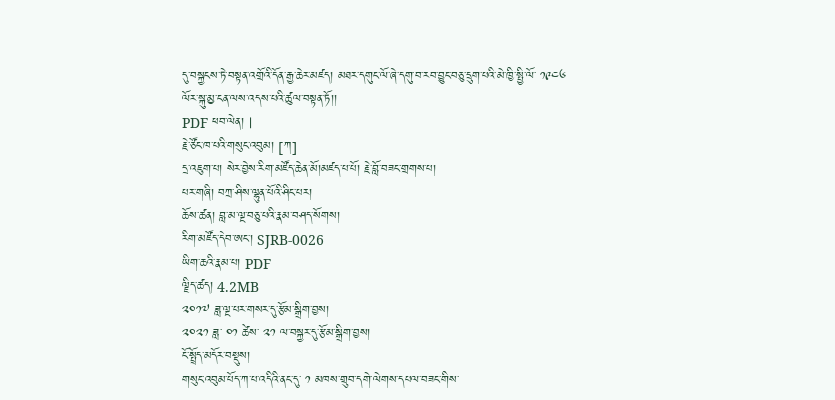དུ་བསྐྱངས་ཏེ་བསྟན་འགྲོའི་དོན་རྒྱ་ཆེར་མཛད། མཐར་དགུང་ལོ་ཞེ་དགུ་བ་རབ་བྱུང་བཅུ་དྲུག་པའི་མེ་ཁྱི་སྤྱི་ལོ་ ༡༩༤༦ ལོར་སྐུ་མྱ་ངན་ལས་འདས་པའི་ཚུལ་བསྟན་ཏོ།།
PDF ཕབ་ལེན། |
རྗེ་ཙོང་ཁ་པའི་གསུང་འབུམ། [ཀ]
དྲ་འཇུག་པ། སེར་བྱེས་རིག་མཛོད་ཆེན་མོ།མཛད་པ་པོ། རྗེ་བློ་བཟང་གྲགས་པ།
པར་གཞི། བཀྲ་ཤིས་ལྷུན་པོའི་ཤིང་པར།
ཆོས་ཚན། བླ་མ་ལྔ་བཅུ་པའི་རྣམ་བཤད་སོགས།
རིག་མཛོད་དེབ་ཨང་། SJRB-0026
ཡིག་ཆའི་རྣམ་པ། PDF
ལྗིད་ཚད། 4.2MB
༢༠༡༧ ཟླ་ལྔ་པར་གསར་དུ་རྩོམ་སྒྲིག་བྱས།
༢༠༢༡ ཟླ་ ༠༡ ཚེས་ ༢༡ ལ་བསྐྱར་དུ་རྩོམ་སྒྲིག་བྱས།
ངོ་སྤྲོད་མདོར་བསྡུས།
གསུང་འབུམ་པོད་ཀ་པ་འདིའི་ནང་དུ་ ༡ མཁས་གྲུབ་དགེ་ལེགས་དཔལ་བཟང་གིས་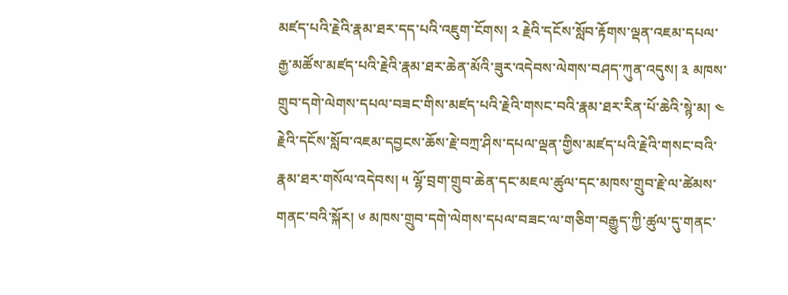མཛད་པའི་རྗེའི་རྣམ་ཐར་དད་པའི་འཇུག་ངོགས། ༢ རྗེའི་དངོས་སློབ་རྟོགས་ལྡན་འཇམ་དཔལ་རྒྱ་མཚོས་མཛད་པའི་རྗེའི་རྣམ་ཐར་ཆེན་མོའི་ཟུར་འདེབས་ལེགས་བཤད་ཀུན་འདུས། ༣ མཁས་གྲུབ་དགེ་ལེགས་དཔལ་བཟང་གིས་མཛད་པའི་རྗེའི་གསང་བའི་རྣམ་ཐར་རིན་པོ་ཆེའི་སྙེ་མ། ༤ རྗེའི་དངོས་སློབ་འཇམ་དབྱངས་ཆོས་རྗེ་བཀྲ་ཤིས་དཔལ་ལྡན་གྱིས་མཛད་པའི་རྗེའི་གསང་བའི་རྣམ་ཐར་གསོལ་འདེབས། ༥ ལྷོ་བྲག་གྲུབ་ཆེན་དང་མཇལ་ཚུལ་དང་མཁས་གྲུབ་རྗེ་ལ་ཚེམས་གནང་བའི་སྐོར། ༦ མཁས་གྲུབ་དགེ་ལེགས་དཔལ་བཟང་ལ་གཅིག་བརྒྱུད་ཀྱི་ཚུལ་དུ་གནང་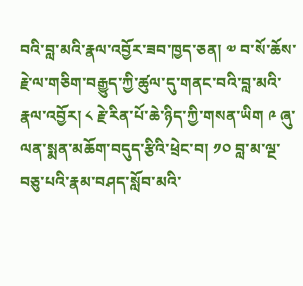བའི་བླ་མའི་རྣལ་འབྱོར་ཟབ་ཁྱད་ཅན། ༧ བ་སོ་ཆོས་རྗེ་ལ་གཅིག་བརྒྱུད་ཀྱི་ཚུལ་དུ་གནང་བའི་བླ་མའི་རྣལ་འབྱོར། ༨ རྗེ་རིན་པོ་ཆེ་ཉིད་ཀྱི་གསན་ཡིག ༩ ཞུ་ལན་སྨན་མཆོག་བདུད་རྩིའི་ཕྲེང་བ། ༡༠ བླ་མ་ལྔ་བཅུ་པའི་རྣམ་བཤད་སློབ་མའི་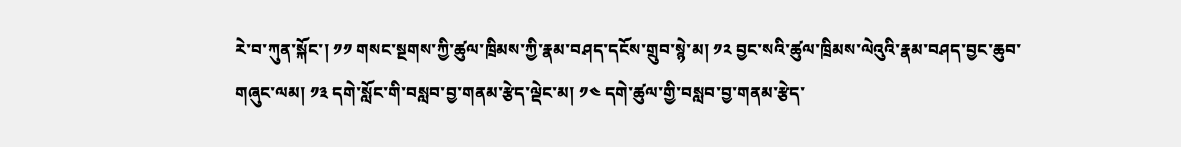རེ་བ་ཀུན་སྐོང་། ༡༡ གསང་སྔགས་ཀྱི་ཚུལ་ཁྲིམས་ཀྱི་རྣམ་བཤད་དངོས་གྲུབ་སྙེ་མ། ༡༢ བྱང་སའི་ཚུལ་ཁྲིམས་ལེའུའི་རྣམ་བཤད་བྱང་ཆུབ་གཞུང་ལམ། ༡༣ དགེ་སློང་གི་བསླབ་བྱ་གནམ་རྩེད་ལྡེང་མ། ༡༤ དགེ་ཚུལ་གྱི་བསླབ་བྱ་གནམ་རྩེད་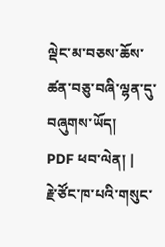ལྡེང་མ་བཅས་ཆོས་ཚན་བཅུ་བཞི་ལྷན་དུ་བཞུགས་ཡོད།
PDF ཕབ་ལེན། |
རྗེ་ཙོང་ཁ་པའི་གསུང་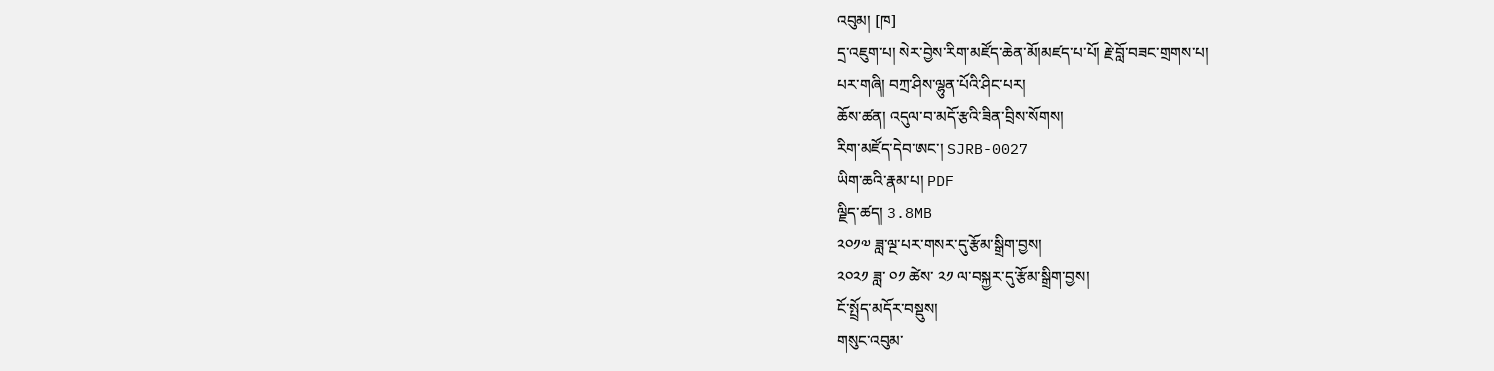འབུམ། [ཁ]
དྲ་འཇུག་པ། སེར་བྱེས་རིག་མཛོད་ཆེན་མོ།མཛད་པ་པོ། རྗེ་བློ་བཟང་གྲགས་པ།
པར་གཞི། བཀྲ་ཤིས་ལྷུན་པོའི་ཤིང་པར།
ཆོས་ཚན། འདུལ་བ་མདོ་རྩའི་ཟིན་བྲིས་སོགས།
རིག་མཛོད་དེབ་ཨང་། SJRB-0027
ཡིག་ཆའི་རྣམ་པ། PDF
ལྗིད་ཚད། 3.8MB
༢༠༡༧ ཟླ་ལྔ་པར་གསར་དུ་རྩོམ་སྒྲིག་བྱས།
༢༠༢༡ ཟླ་ ༠༡ ཚེས་ ༢༡ ལ་བསྐྱར་དུ་རྩོམ་སྒྲིག་བྱས།
ངོ་སྤྲོད་མདོར་བསྡུས།
གསུང་འབུམ་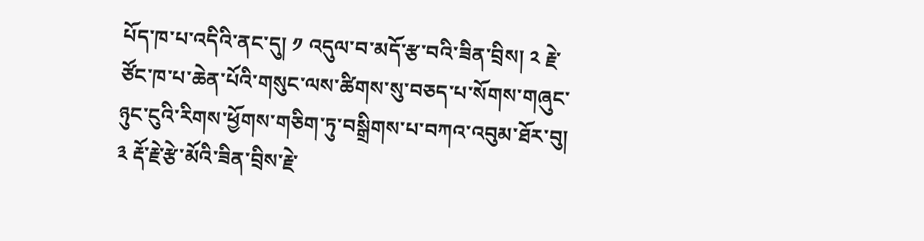པོད་ཁ་པ་འདིའི་ནང་དུ། ༡ འདུལ་བ་མདོ་རྩ་བའི་ཟིན་བྲིས། ༢ རྗེ་ཙོང་ཁ་པ་ཆེན་པོའི་གསུང་ལས་ཚིགས་སུ་བཅད་པ་སོགས་གཞུང་ཉུང་ངུའི་རིགས་ཕྱོགས་གཅིག་ཏུ་བསྒྲིགས་པ་བཀའ་འབུམ་ཐོར་བུ། ༣ རྡོ་རྗེ་རྩེ་མོའི་ཟིན་བྲིས་རྗེ་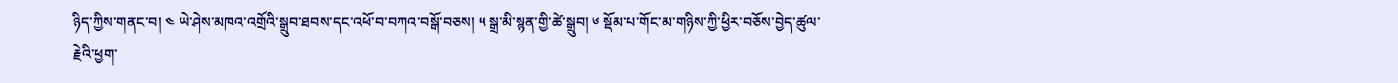ཉིད་ཀྱིས་གནང་བ། ༤ ཡེ་ཤེས་མཁའ་འགྲོའི་སྒྲུབ་ཐབས་དང་འཕོ་བ་བཀའ་བསྒོ་བཅས། ༥ སྒྲ་མི་སྙན་གྱི་ཚེ་སྒྲུབ། ༦ སྡོམ་པ་གོང་མ་གཉིས་ཀྱི་ཕྱིར་བཅོས་བྱེད་ཚུལ་རྗེའི་ཕྱག་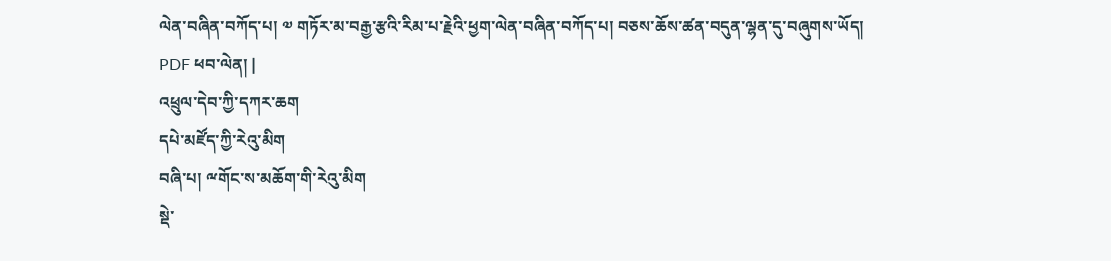ལེན་བཞིན་བཀོད་པ། ༧ གཏོར་མ་བརྒྱ་རྩའི་རིམ་པ་རྗེའི་ཕྱག་ལེན་བཞིན་བཀོད་པ། བཅས་ཆོས་ཚན་བདུན་ལྷན་དུ་བཞུགས་ཡོད།
PDF ཕབ་ལེན། |
འཕྲུལ་དེབ་ཀྱི་དཀར་ཆག
དཔེ་མཛོད་ཀྱི་རེའུ་མིག
བཞི་པ། ྋགོང་ས་མཆོག་གི་རེའུ་མིག
སྡེ་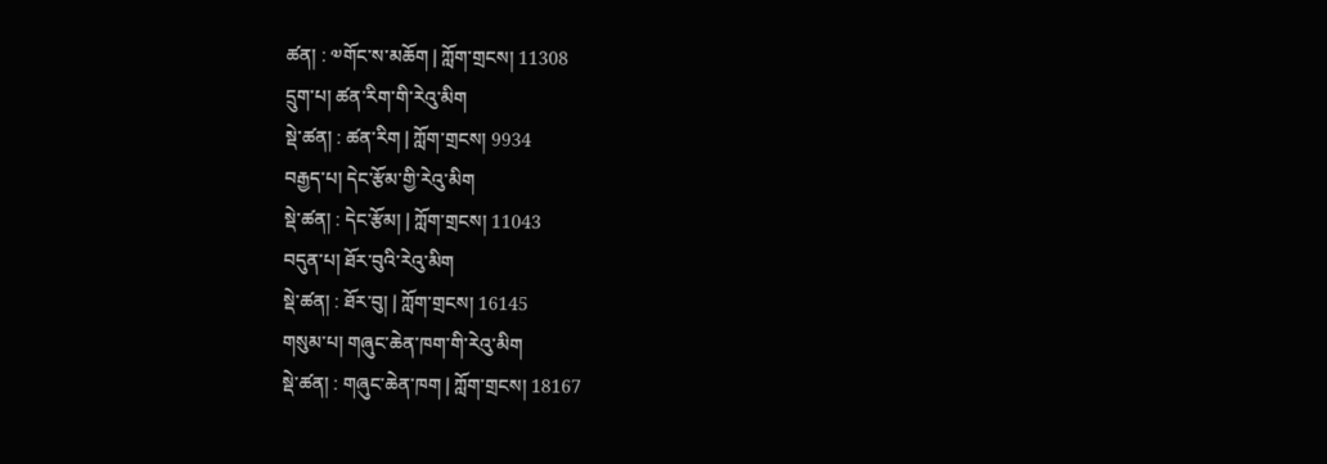ཚན། : ༧གོང་ས་མཆོག | ཀློག་གྲངས། 11308
དྲུག་པ། ཚན་རིག་གི་རེའུ་མིག
སྡེ་ཚན། : ཚན་རིག | ཀློག་གྲངས། 9934
བརྒྱད་པ། དེང་རྩོམ་གྱི་རེའུ་མིག
སྡེ་ཚན། : དེང་རྩོམ། | ཀློག་གྲངས། 11043
བདུན་པ། ཐོར་བུའི་རེའུ་མིག
སྡེ་ཚན། : ཐོར་བུ། | ཀློག་གྲངས། 16145
གསུམ་པ། གཞུང་ཆེན་ཁག་གི་རེའུ་མིག
སྡེ་ཚན། : གཞུང་ཆེན་ཁག | ཀློག་གྲངས། 18167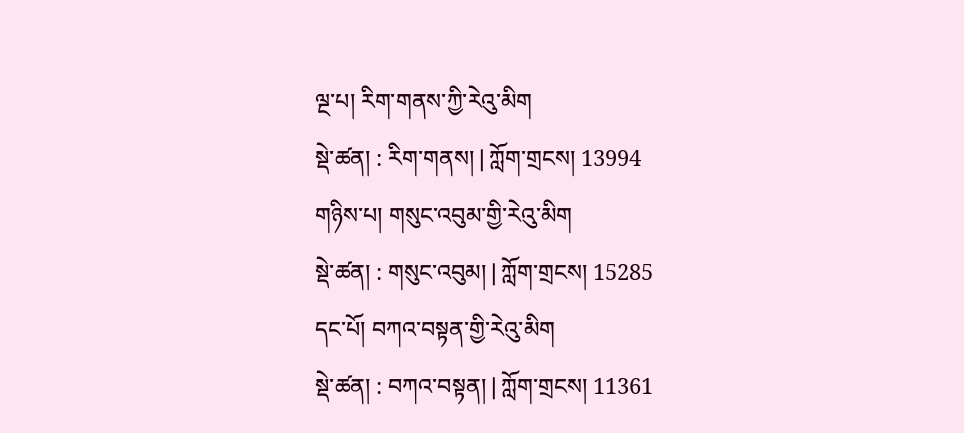ལྔ་པ། རིག་གནས་ཀྱི་རེའུ་མིག
སྡེ་ཚན། : རིག་གནས། | ཀློག་གྲངས། 13994
གཉིས་པ། གསུང་འབུམ་གྱི་རེའུ་མིག
སྡེ་ཚན། : གསུང་འབུམ། | ཀློག་གྲངས། 15285
དང་པོ། བཀའ་བསྟན་གྱི་རེའུ་མིག
སྡེ་ཚན། : བཀའ་བསྟན། | ཀློག་གྲངས། 11361